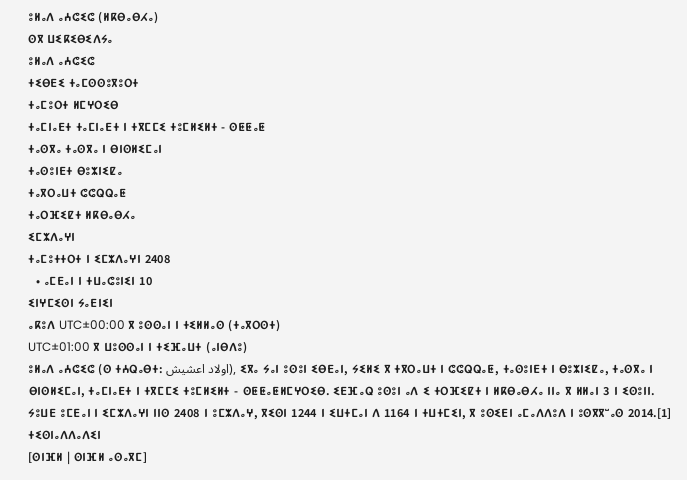ⵓⵍⴰⴷ ⴰⵄⵛⵉⵛ (ⵍⴽⴱⴰⴱⵃⴰ)
ⵙⴳ ⵡⵉⴽⵉⴱⵉⴷⵢⴰ
ⵓⵍⴰⴷ ⴰⵄⵛⵉⵛ
ⵜⵉⴱⴹⵉ ⵜⴰⵎⵙⵙⵓⴳⵓⵔⵜ
ⵜⴰⵎⵓⵔⵜ ⵍⵎⵖⵔⵉⴱ
ⵜⴰⵎⵏⴰⴹⵜ ⵜⴰⵎⵏⴰⴹⵜ ⵏ ⵜⴳⵎⵎⵉ ⵜⵓⵎⵍⵉⵍⵜ - ⵙⵟⵟⴰⵟ
ⵜⴰⵙⴳⴰ ⵜⴰⵙⴳⴰ ⵏ ⴱⵏⵙⵍⵉⵎⴰⵏ
ⵜⴰⵙⵓⵏⴹⵜ ⴱⵓⵣⵏⵉⵇⴰ
ⵜⴰⴳⵔⴰⵡⵜ ⵛⵛⵕⵕⴰⵟ
ⵜⴰⵔⴼⵉⵇⵜ ⵍⴽⴱⴰⴱⵃⴰ
ⵉⵎⵣⴷⴰⵖⵏ
ⵜⴰⵎⵓⵜⵜⵔⵜ ⵏ ⵉⵎⵣⴷⴰⵖⵏ 2408
  • ⴰⵎⴹⴰⵏ ⵏ ⵜⵡⴰⵛⵓⵏⵉⵏ 10
ⵉⵏⵖⵎⵉⵙⵏ ⵢⴰⴹⵏⵉⵏ
ⴰⴽⵓⴷ UTC±00:00 ⴳ ⵓⵙⵙⴰⵏ ⵏ ⵜⵉⵍⵍⴰⵙ (ⵜⴰⴳⵔⵙⵜ)
UTC±01:00 ⴳ ⵡⵓⵙⵙⴰⵏ ⵏ ⵜⵉⴼⴰⵡⵜ (ⴰⵏⴱⴷⵓ)
ⵓⵍⴰⴷ ⴰⵄⵛⵉⵛ (ⵙ ⵜⵄⵕⴰⴱⵜ: اولاد اعشيش), ⵉⴳⴰ ⵢⴰⵏ ⵓⵙⵓⵏ ⵉⴱⴹⴰⵏ, ⵢⵉⵍⵉ ⴳ ⵜⴳⵔⴰⵡⵜ ⵏ ⵛⵛⵕⵕⴰⵟ, ⵜⴰⵙⵓⵏⴹⵜ ⵏ ⴱⵓⵣⵏⵉⵇⴰ, ⵜⴰⵙⴳⴰ ⵏ ⴱⵏⵙⵍⵉⵎⴰⵏ, ⵜⴰⵎⵏⴰⴹⵜ ⵏ ⵜⴳⵎⵎⵉ ⵜⵓⵎⵍⵉⵍⵜ - ⵙⵟⵟⴰⵟⵍⵎⵖⵔⵉⴱ. ⵉⴹⴼⴰⵕ ⵓⵙⵓⵏ ⴰⴷ ⵉ ⵜⵔⴼⵉⵇⵜ ⵏ ⵍⴽⴱⴰⴱⵃⴰ ⵏⵏⴰ ⴳ ⵍⵍⴰⵏ 3 ⵏ ⵉⵙⵓⵏⵏ. ⵢⵓⵡⴹ ⵓⵎⴹⴰⵏ ⵏ ⵉⵎⵣⴷⴰⵖⵏ ⵏⵏⵙ 2408 ⵏ ⵓⵎⵣⴷⴰⵖ, ⴳⵉⵙⵏ 1244 ⵏ ⵉⵡⵜⵎⴰⵏ ⴷ 1164 ⵏ ⵜⵡⵜⵎⵉⵏ, ⴳ ⵓⵙⵉⴹⵏ ⴰⵎⴰⴷⴷⵓⴷ ⵏ ⵓⵙⴳⴳⵯⴰⵙ 2014.[1]
ⵜⵉⵙⵏⴰⴷⴷⴰⴷⵉⵏ
[ⵙⵏⴼⵍ | ⵙⵏⴼⵍ ⴰⵙⴰⴳⵎ]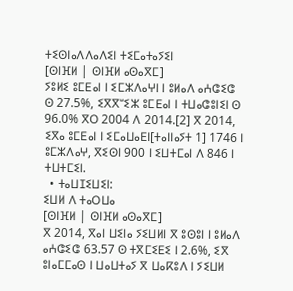ⵜⵉⵙⵏⴰⴷⴷⴰⴷⵉⵏ ⵜⵉⵎⴰⵜⴰⵢⵉⵏ
[ⵙⵏⴼⵍ | ⵙⵏⴼⵍ ⴰⵙⴰⴳⵎ]
ⵢⵓⵍⵉ ⵓⵎⴹⴰⵏ ⵏ ⵉⵎⵣⴷⴰⵖⵏ ⵏ ⵓⵍⴰⴷ ⴰⵄⵛⵉⵛ ⵙ 27.5%, ⵉⴳⴳⵯⵉⵣ ⵓⵎⴹⴰⵏ ⵏ ⵜⵡⴰⵛⵓⵏⵉⵏ ⵙ 96.0% ⴳⵔ 2004 ⴷ 2014.[2] ⴳ 2014, ⵉⴳⴰ ⵓⵎⴹⴰⵏ ⵏ ⵉⵎⴰⵡⴰⴹⵏ[ⵜⴰⵏⵏⴰⵢⵜ 1] 1746 ⵏ ⵓⵎⵣⴷⴰⵖ, ⴳⵉⵙⵏ 900 ⵏ ⵉⵡⵜⵎⴰⵏ ⴷ 846 ⵏ ⵜⵡⵜⵎⵉⵏ.
  • ⵜⴰⵡⵊⵉⵡⵉⵏ:
ⵉⵡⵍ ⴷ ⵜⴰⵔⵡⴰ
[ⵙⵏⴼⵍ | ⵙⵏⴼⵍ ⴰⵙⴰⴳⵎ]
ⴳ 2014, ⴳⴰⵏ ⵡⵉⵏⴰ ⵢⵉⵡⵍⵏ ⴳ ⵓⵙⵓⵏ ⵏ ⵓⵍⴰⴷ ⴰⵄⵛⵉⵛ 63.57 ⵙ ⵜⴳⵎⵉⴹⵉ ⵏ 2.6%, ⵉⴳ ⵓⵏⴰⵎⵎⴰⵙ ⵏ ⵡⴰⵡⵜⴰⵢ ⴳ ⵡⴰⴽⵓⴷ ⵏ ⵢⵉⵡⵍ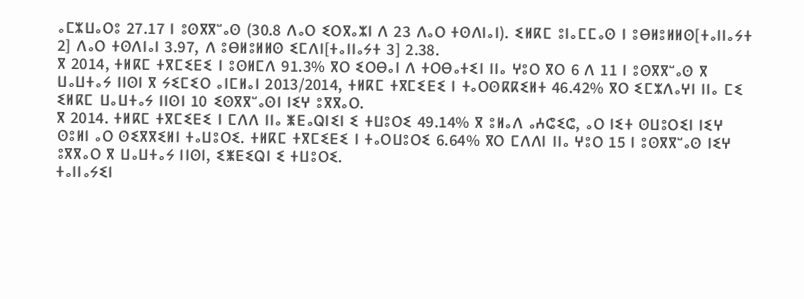ⴰⵎⵣⵡⴰⵔⵓ 27.17 ⵏ ⵓⵙⴳⴳⵯⴰⵙ (30.8 ⴷⴰⵔ ⵉⵔⴳⴰⵣⵏ ⴷ 23 ⴷⴰⵔ ⵜⵙⴷⵏⴰⵏ). ⵉⵍⴽⵎ ⵓⵏⴰⵎⵎⴰⵙ ⵏ ⵓⴱⵍⵓⵍⵍⵙ[ⵜⴰⵏⵏⴰⵢⵜ 2] ⴷⴰⵔ ⵜⵙⴷⵏⴰⵏ 3.97, ⴷ ⵓⴱⵍⵓⵍⵍⵙ ⵉⵎⴷⵏ[ⵜⴰⵏⵏⴰⵢⵜ 3] 2.38.
ⴳ 2014, ⵜⵍⴽⵎ ⵜⴳⵎⵉⴹⵉ ⵏ ⵓⵙⵍⵎⴷ 91.3% ⴳⵔ ⵉⵔⴱⴰⵏ ⴷ ⵜⵔⴱⴰⵜⵉⵏ ⵏⵏⴰ ⵖⵓⵔ ⴳⵔ 6 ⴷ 11 ⵏ ⵓⵙⴳⴳⵯⴰⵙ ⴳ ⵡⴰⵡⵜⴰⵢ ⵏⵏⵙⵏ ⴳ ⵢⵉⵎⵉⵔ ⴰⵏⵎⵍⴰⵏ 2013/2014, ⵜⵍⴽⵎ ⵜⴳⵎⵉⴹⵉ ⵏ ⵜⴰⵔⵙⴽⴽⵉⵍⵜ 46.42% ⴳⵔ ⵉⵎⵣⴷⴰⵖⵏ ⵏⵏⴰ ⵎⵉ ⵉⵍⴽⵎ ⵡⴰⵡⵜⴰⵢ ⵏⵏⵙⵏ 10 ⵉⵙⴳⴳⵯⴰⵙⵏ ⵏⵉⵖ ⵓⴳⴳⴰⵔ.
ⴳ 2014. ⵜⵍⴽⵎ ⵜⴳⵎⵉⴹⵉ ⵏ ⵎⴷⴷ ⵏⵏⴰ ⵥⴹⴰⵕⵏⵉⵏ ⵉ ⵜⵡⵓⵔⵉ 49.14% ⴳ ⵓⵍⴰⴷ ⴰⵄⵛⵉⵛ, ⴰⵔ ⵏⵉⵜ ⵙⵡⵓⵔⵉⵏ ⵏⵉⵖ ⵙⵓⵍⵏ ⴰⵔ ⵙⵉⴳⴳⵉⵍⵏ ⵜⴰⵡⵓⵔⵉ. ⵜⵍⴽⵎ ⵜⴳⵎⵉⴹⵉ ⵏ ⵜⴰⵔⵡⵓⵔⵉ 6.64% ⴳⵔ ⵎⴷⴷⵏ ⵏⵏⴰ ⵖⵓⵔ 15 ⵏ ⵓⵙⴳⴳⵯⴰⵙ ⵏⵉⵖ ⵓⴳⴳⴰⵔ ⴳ ⵡⴰⵡⵜⴰⵢ ⵏⵏⵙⵏ, ⵉⵥⴹⵉⵕⵏ ⵉ ⵜⵡⵓⵔⵉ.
ⵜⴰⵏⵏⴰⵢⵉⵏ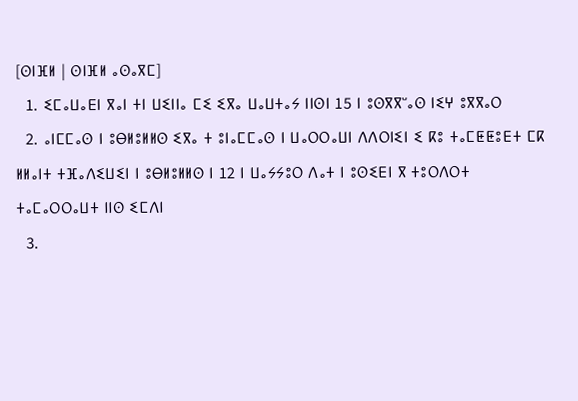[ⵙⵏⴼⵍ | ⵙⵏⴼⵍ ⴰⵙⴰⴳⵎ]
  1. ⵉⵎⴰⵡⴰⴹⵏ ⴳⴰⵏ ⵜⵏ ⵡⵉⵏⵏⴰ ⵎⵉ ⵉⴳⴰ ⵡⴰⵡⵜⴰⵢ ⵏⵏⵙⵏ 15 ⵏ ⵓⵙⴳⴳⵯⴰⵙ ⵏⵉⵖ ⵓⴳⴳⴰⵔ
  2. ⴰⵏⵎⵎⴰⵙ ⵏ ⵓⴱⵍⵓⵍⵍⵙ ⵉⴳⴰ ⵜ ⵓⵏⴰⵎⵎⴰⵙ ⵏ ⵡⴰⵔⵔⴰⵡⵏ ⴷⴷⵔⵏⵉⵏ ⵉ ⴽⵓ ⵜⴰⵎⵟⵟⵓⴹⵜ ⵎⴽ ⵍⵍⴰⵏⵜ ⵜⴼⴰⴷⵉⵡⵉⵏ ⵏ ⵓⴱⵍⵓⵍⵍⵙ ⵏ 12 ⵏ ⵡⴰⵢⵢⵓⵔ ⴷⴰⵜ ⵏ ⵓⵙⵉⴹⵏ ⴳ ⵜⵓⵔⴷⵔⵜ ⵜⴰⵎⴰⵔⵔⴰⵡⵜ ⵏⵏⵙ ⵉⵎⴷⵏ
  3.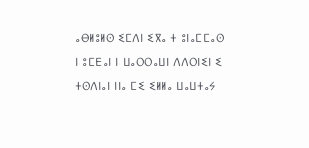ⴰⴱⵍⵓⵍⵙ ⵉⵎⴷⵏ ⵉⴳⴰ ⵜ ⵓⵏⴰⵎⵎⴰⵙ ⵏ ⵓⵎⴹⴰⵏ ⵏ ⵡⴰⵔⵔⴰⵡⵏ ⴷⴷⵔⵏⵉⵏ ⵉ ⵜⵙⴷⵏⴰⵏ ⵏⵏⴰ ⵎⵉ ⵉⵍⵍⴰ ⵡⴰⵡⵜⴰⵢ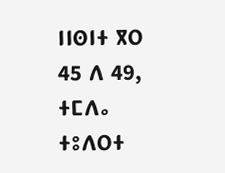ⵏⵏⵙⵏⵜ ⴳⵔ 45 ⴷ 49, ⵜⵎⴷⴰ ⵜⵓⴷⵔⵜ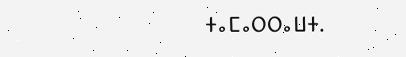ⵜⴰⵎⴰⵔⵔⴰⵡⵜ.